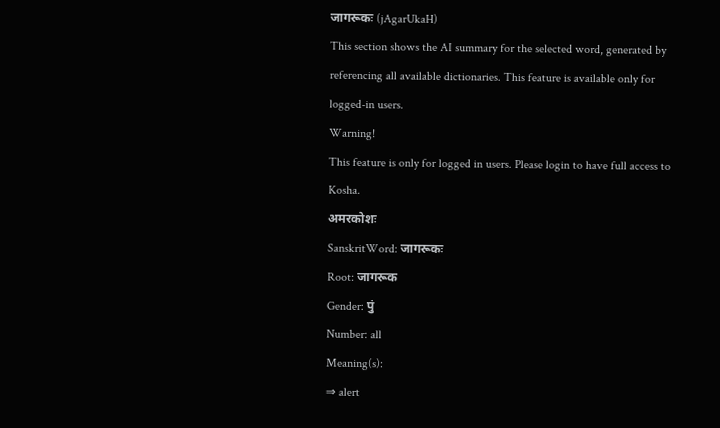जागरूकः (jAgarUkaH)
This section shows the AI summary for the selected word, generated by referencing all available dictionaries. This feature is available only for logged-in users.
Warning!
This feature is only for logged in users. Please login to have full access to Kosha.
अमरकोशः
SanskritWord: जागरूकः
Root: जागरूक
Gender: पुं
Number: all
Meaning(s):
⇒ alert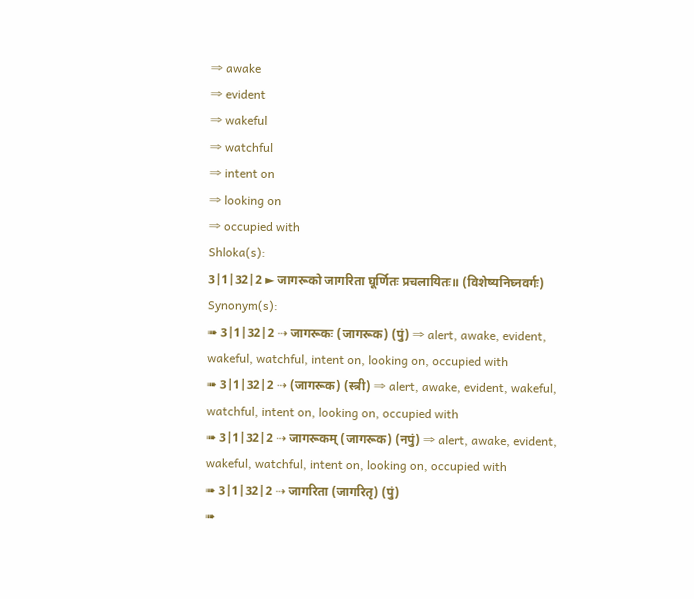⇒ awake
⇒ evident
⇒ wakeful
⇒ watchful
⇒ intent on
⇒ looking on
⇒ occupied with
Shloka(s):
3|1|32|2 ► जागरूको जागरिता घूर्णितः प्रचलायितः॥ (विशेष्यनिघ्नवर्गः)
Synonym(s):
➠ 3|1|32|2 ⇢ जागरूकः (जागरूक) (पुं) ⇒ alert, awake, evident, wakeful, watchful, intent on, looking on, occupied with
➠ 3|1|32|2 ⇢ (जागरूक) (स्त्री) ⇒ alert, awake, evident, wakeful, watchful, intent on, looking on, occupied with
➠ 3|1|32|2 ⇢ जागरूकम् (जागरूक) (नपुं) ⇒ alert, awake, evident, wakeful, watchful, intent on, looking on, occupied with
➠ 3|1|32|2 ⇢ जागरिता (जागरितृ) (पुं)
➠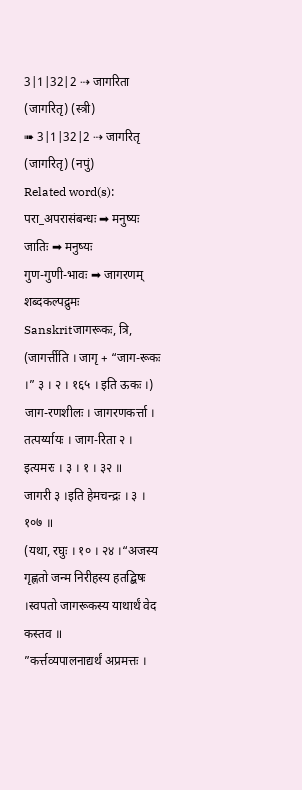3|1|32|2 ⇢ जागरिता (जागरितृ) (स्त्री)
➠ 3|1|32|2 ⇢ जागरितृ (जागरितृ) (नपुं)
Related word(s):
परा_अपरासंबन्धः ➡ मनुष्यः
जातिः ➡ मनुष्यः
गुण-गुणी-भावः ➡ जागरणम्
शब्दकल्पद्रुमः
Sanskritजागरूकः, त्रि, (जागर्त्तीति । जागृ + “जाग-रूकः ।” ३ । २ । १६५ । इति ऊकः ।) जाग-रणशीलः । जागरणकर्त्ता । तत्पर्य्यायः । जाग-रिता २ । इत्यमरः । ३ । १ । ३२ ॥
जागरी ३ ।इति हेमचन्द्रः । ३ । १०७ ॥
(यथा, रघुः । १० । २४ ।“अजस्य गृह्णतो जन्म निरीहस्य हतद्बिषः ।स्वपतो जागरूकस्य याथार्थं वेद कस्तव ॥
”कर्त्तव्यपालनाद्यर्थं अप्रमत्तः ।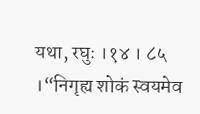यथा, रघुः ।१४ । ८५ ।“निगृह्य शोकं स्वयमेव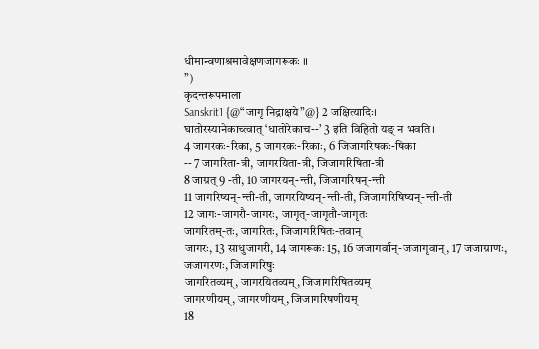धीमान्वणाश्रमावेक्षणजागरूकः ॥
”)
कृदन्तरूपमाला
Sanskrit1 {@“जागृ निद्राक्षये”@} 2 जक्षित्यादिः।
घातोरस्यानेकाच्त्वात् ‘धातोरेकाच--’ 3 इति विहितो यङ् न भवति।
4 जागरकः-रिका, 5 जागरकः-रिकाः, 6 जिजागरिषकः-षिका
-- 7 जागरिता-त्री, जागरयिता-त्री, जिजागरिषिता-त्री
8 जाग्रत् 9 -ती, 10 जागरयन्-न्ती, जिजागरिषन्-न्ती
11 जागरिष्यन्-न्ती-ती, जागरयिष्यन्-न्ती-ती, जिजागरिषिष्यन्-न्ती-ती
12 जागः-जागरौ-जागरः, जागृत्-जागृतौ-जागृतः
जागरितम्-तः, जागरितः, जिजागरिषितः-तवान्
जागरः, 13 साधुजागरी, 14 जागरूकः 15, 16 जजागर्वान्-जजागृवान्, 17 जजाग्राणः, जजागरणः, जिजागरिषुः
जागरितव्यम्, जागरयितव्यम्, जिजागरिषितव्यम्
जागरणीयम्, जागरणीयम्, जिजागरिषणीयम्
18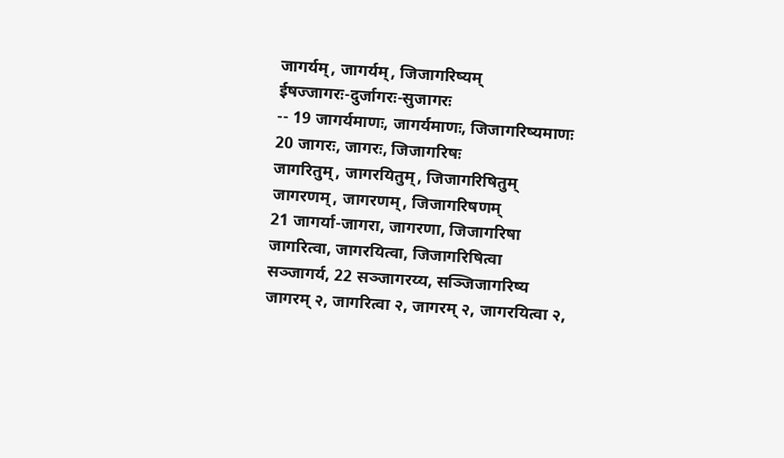जागर्यम्, जागर्यम्, जिजागरिष्यम्
ईषज्जागरः-दुर्जागरः-सुजागरः
-- 19 जागर्यमाणः, जागर्यमाणः, जिजागरिष्यमाणः
20 जागरः, जागरः, जिजागरिषः
जागरितुम्, जागरयितुम्, जिजागरिषितुम्
जागरणम्, जागरणम्, जिजागरिषणम्
21 जागर्या-जागरा, जागरणा, जिजागरिषा
जागरित्वा, जागरयित्वा, जिजागरिषित्वा
सञ्जागर्य, 22 सञ्जागरय्य, सञ्जिजागरिष्य
जागरम् २, जागरित्वा २, जागरम् २, जागरयित्वा २,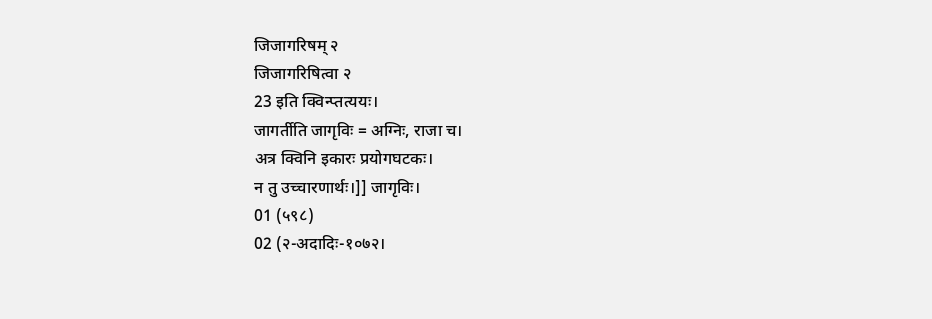जिजागरिषम् २
जिजागरिषित्वा २
23 इति क्विन्प्तत्ययः।
जागर्तीति जागृविः = अग्निः, राजा च।
अत्र क्विनि इकारः प्रयोगघटकः।
न तु उच्चारणार्थः।]] जागृविः।
01 (५९८)
02 (२-अदादिः-१०७२।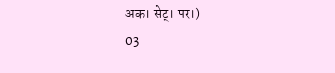अक। सेट्। पर।)
03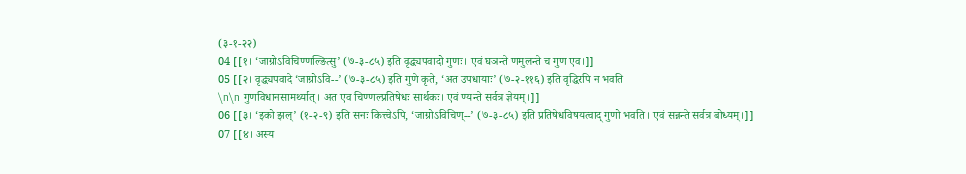(३-१-२२)
04 [[१। ‘जाग्रोऽविचिण्णल्ङित्सु’ (७-३-८५) इति वृद्ध्यपवादो गुणः। एवं घञन्ते णमुलन्ते च गुण एव।]]
05 [[२। वृद्ध्यपवादे ‘जाग्रोऽवि--’ (७-३-८५) इति गुणे कृते, ‘अत उपधायाः’ (७-२-११६) इति वृद्धिरपि न भवति
\n\n गुणविधानसामर्थ्यात्। अत एव चिण्णल्प्रतिषेधः सार्थकः। एवं ण्यन्ते सर्वत्र ज्ञेयम्।]]
06 [[३। ‘इको झल्’ (१-२-९) इति सनः कित्त्वेऽपि, ‘जाग्रोऽविचिण्--’ (७-३-८५) इति प्रतिषेधविषयत्वाद् गुणो भवति। एवं सन्नन्ते सर्वत्र बोध्यम्।]]
07 [[४। अस्य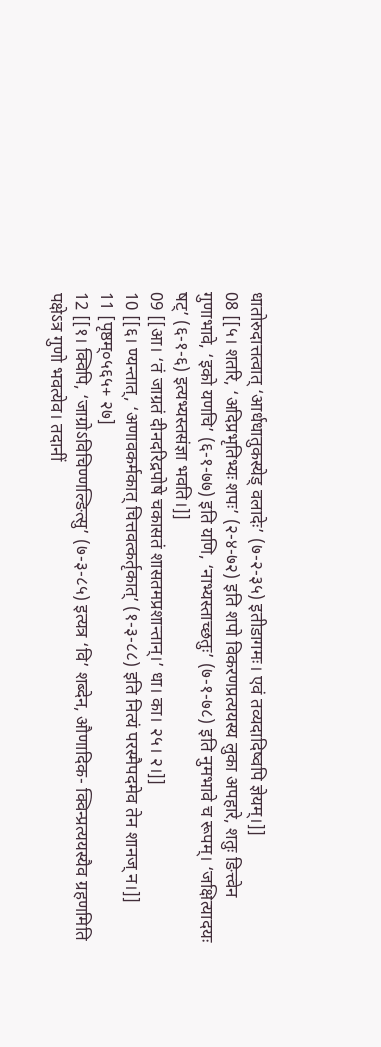धातोरुदात्तत्वात् ‘आर्धधातुकस्येड् वलादेः’ (७-२-३५) इतीडागमः। एवं तव्यदादिष्वपि ज्ञेयम्।]]
08 [[५। शतरि, ‘अदिप्रभृतिभ्यः शपः’ (२-४-७२) इति शपो विकरणप्रत्ययस्य लुका अपहारे, शतुः ङित्त्वेन गुणाभावे, ‘इको यणचि’ (६-१-७७) इति यणि, ‘नाभ्यस्ताच्छतुः’ (७-१-७८) इति नुमभावे च रूपम्। ‘जक्षित्यादयः षट्’ (६-१-६) इत्यभ्यस्तसंज्ञा भवति।]]
09 [[आ। ‘तं जाग्रतं दीनदरिद्रपोषे चकासतं शासतमप्रशान्तान्।’ धा। का। २५। २।]]
10 [[६। ण्यन्तात्, ‘अणावकर्मकात् चित्तवत्कर्तृकात्’ (१-३-८८) इति नित्यं परस्मैपदमेव तेन शानज् न।]]
11 [पृष्ठम्०५६५+ २७]
12 [[१। क्विपि, ‘जाग्रोऽविचिण्णल्ङित्सु’ (७-३-८५) इत्यत्र ‘वि’ शब्देन, औणादिक- क्विन्प्रत्ययस्यैव ग्रहणमिति पक्षेऽत्र गुणो भवत्येव। तदानीं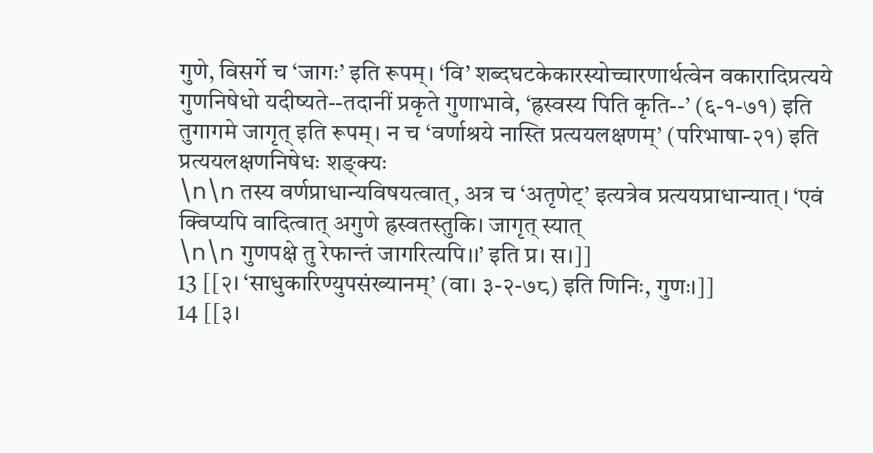गुणे, विसर्गे च ‘जागः’ इति रूपम्। ‘वि’ शब्दघटकेकारस्योच्चारणार्थत्वेन वकारादिप्रत्यये गुणनिषेधो यदीष्यते--तदानीं प्रकृते गुणाभावे, ‘ह्रस्वस्य पिति कृति--’ (६-१-७१) इति तुगागमे जागृत् इति रूपम्। न च ‘वर्णाश्रये नास्ति प्रत्ययलक्षणम्’ (परिभाषा-२१) इति प्रत्ययलक्षणनिषेधः शङ्क्यः
\n\n तस्य वर्णप्राधान्यविषयत्वात्, अत्र च ‘अतृणेट्’ इत्यत्रेव प्रत्ययप्राधान्यात्। ‘एवं क्विप्यपि वादित्वात् अगुणे ह्रस्वतस्तुकि। जागृत् स्यात्
\n\n गुणपक्षे तु रेफान्तं जागरित्यपि।।’ इति प्र। स।]]
13 [[२। ‘साधुकारिण्युपसंख्यानम्’ (वा। ३-२-७८) इति णिनिः, गुणः।]]
14 [[३।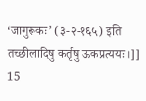‘जागुरूकः’ (३-२-१६५) इति तच्छीलादिषु कर्तृषु ऊकप्रत्ययः।]]
15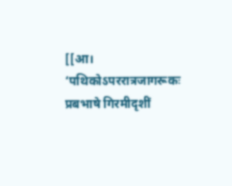[[आ। ‘पथिकोऽपररात्रजागरूकः प्रबभाषे गिरमीदृशीं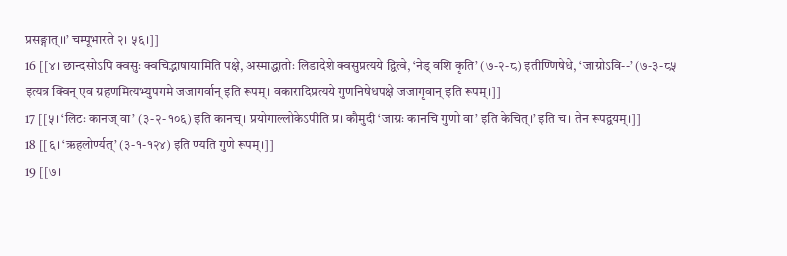प्रसङ्गात्।।’ चम्पूभारते २। ५६।]]
16 [[४। छान्दसोऽपि क्वसुः क्वचिद्भाषायामिति पक्षे, अस्माद्धातोः लिडादेशे क्वसुप्रत्यये द्वित्वे, ‘नेड् वशि कृति’ (७-२-८) इतीण्णिषेधे, ‘जाग्रोऽवि--’ (७-३-८५ इत्यत्र क्विन् एव ग्रहणमित्यभ्युपगमे जजागर्वान् इति रूपम्। वकारादिप्रत्यये गुणनिषेधपक्षे जजागृवान् इति रूपम्।]]
17 [[५। ‘लिटः कानज् वा’ (३-२-१०६) इति कानच्। प्रयोगाल्लोकेऽपीति प्र। कौमुदी ‘जाग्रः कानचि गुणो वा’ इति केचित्।’ इति च। तेन रूपद्वयम्।]]
18 [[६। ‘ऋहलोर्ण्यत्’ (३-१-१२४) इति ण्यति गुणे रूपम्।]]
19 [[७।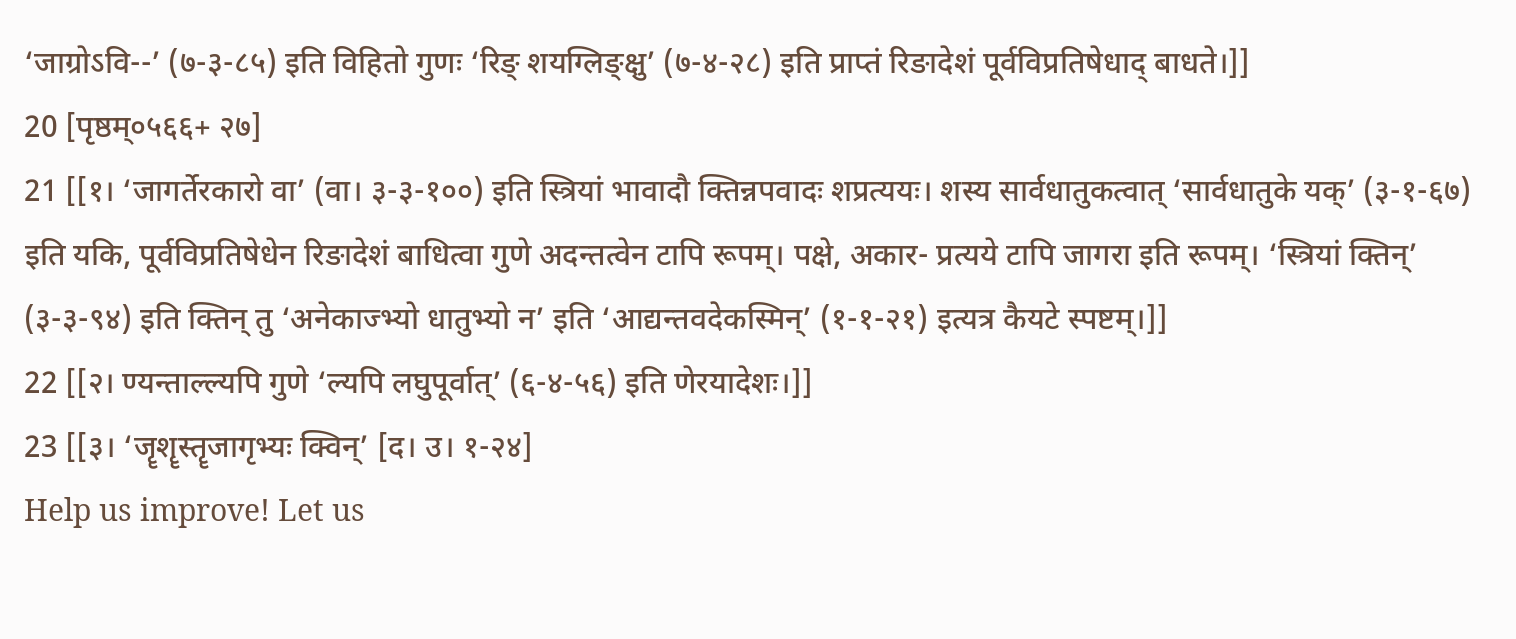‘जाग्रोऽवि--’ (७-३-८५) इति विहितो गुणः ‘रिङ् शयग्लिङ्क्षु’ (७-४-२८) इति प्राप्तं रिङादेशं पूर्वविप्रतिषेधाद् बाधते।]]
20 [पृष्ठम्०५६६+ २७]
21 [[१। ‘जागर्तेरकारो वा’ (वा। ३-३-१००) इति स्त्रियां भावादौ क्तिन्नपवादः शप्रत्ययः। शस्य सार्वधातुकत्वात् ‘सार्वधातुके यक्’ (३-१-६७) इति यकि, पूर्वविप्रतिषेधेन रिङादेशं बाधित्वा गुणे अदन्तत्वेन टापि रूपम्। पक्षे, अकार- प्रत्यये टापि जागरा इति रूपम्। ‘स्त्रियां क्तिन्’ (३-३-९४) इति क्तिन् तु ‘अनेकाज्भ्यो धातुभ्यो न’ इति ‘आद्यन्तवदेकस्मिन्’ (१-१-२१) इत्यत्र कैयटे स्पष्टम्।]]
22 [[२। ण्यन्ताल्ल्यपि गुणे ‘ल्यपि लघुपूर्वात्’ (६-४-५६) इति णेरयादेशः।]]
23 [[३। ‘जॄशॄस्तॄजागृभ्यः क्विन्’ [द। उ। १-२४]
Help us improve! Let us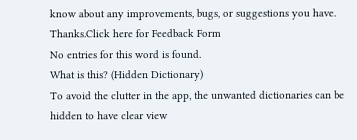know about any improvements, bugs, or suggestions you have. Thanks.Click here for Feedback Form
No entries for this word is found.
What is this? (Hidden Dictionary)
To avoid the clutter in the app, the unwanted dictionaries can be hidden to have clear view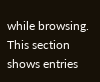while browsing. This section shows entries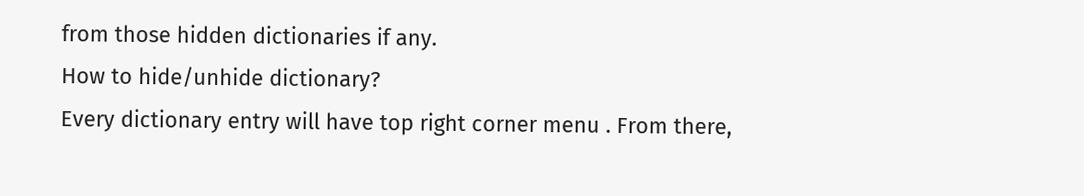from those hidden dictionaries if any.
How to hide/unhide dictionary?
Every dictionary entry will have top right corner menu . From there,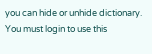you can hide or unhide dictionary. You must login to use this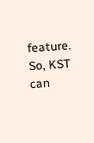feature. So, KST can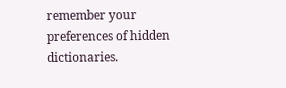remember your preferences of hidden dictionaries.